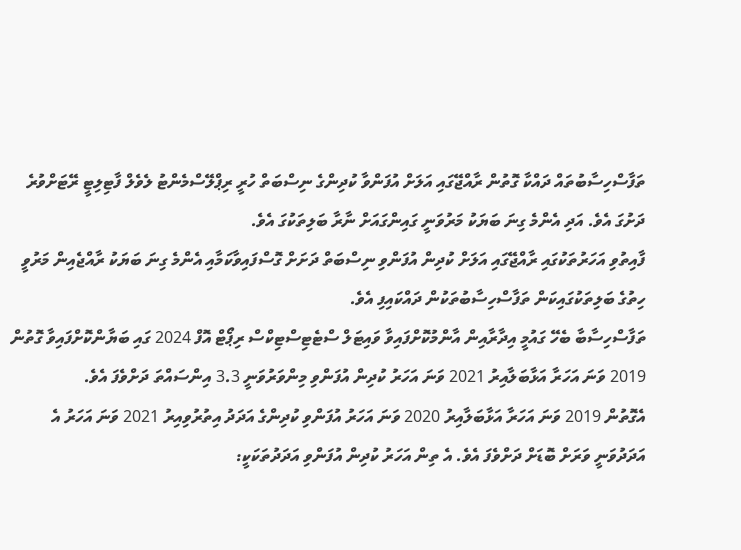ތަފާސްހިސާބުތައް ދައްކާ ގޮތުން ރާއްޖޭގައި އަލަށް އުފަންވާ ކުދިންގެ ނިސްބަތް ހުރީ ރިޕްލޭސްމެންޓު ލެވެލް ފާޓިލިޓީ ރޭޓަށްވުރެ ދަށުގަ އެވެ. އަދި އެންމެ ގިނަ ބަޔަކު މަރުވަނީ ގައިންގައަށް ނާރާ ބަލިތަކުގަ އެވެ.
ފާއިތުވި އަހަރުތަކުގައި ރާއްޖޭގައި އަލަށް ކުދިން އުފަންވި ނިސްބަތް ދަށަށް ގޮސްފައިވާކަމާއި އެންމެ ގިނަ ބަޔަކު ރާއްޖެއިން މަރުވީ ހިތުގެ ބަލިތަކުގައިކަން ތަފާސްހިސާބުތަކުން ދައްކައިފި އެވެ.
ތަފާސްހިސާބާ ބެހޭ ގައުމީ އިދާރާއިން އާންމުކޮށްފައިވާ ވައިޓަލް ސްޓެޓިސްޓިކްސް ރިޕޯޓް އޮފް 2024 ގައި ބަޔާންކޮށްފައިވާ ގޮތުން 2019 ވަނަ އަހަރާ އަޅާބަލާއިރު 2021 ވަނަ އަހަރު ކުދިން އުފަންވި މިންވަރުވަނީ 3.3 އިންސައްތަ ދަށްވެފަ އެވެ.
އެގޮތުން 2019 ވަނަ އަހަރާ އަޅާބަލާއިރު 2020 ވަނަ އަހަރު އުފަންވި ކުދިންގެ އަދަދު އިތުރުވިއިރު 2021 ވަނަ އަހަރު އެ އަދަދުވަނީ ވަރަށް ބޮޑަށް ދަށްވެފަ އެވެ. އެ ތިން އަހަރު ކުދިން އުފަންވި އަދަދުތަކަކީ: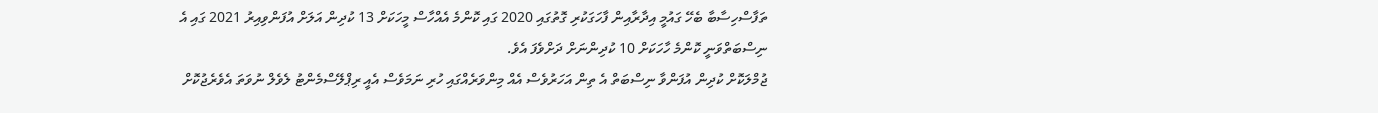ތަފާސްހިސާބާ ބެހޭ ގައުމީ އިދާރާއިން ފާހަގަކުރި ގޮތުގައި 2020 ގައި ކޮންމެ އެއްހާސް މީހަކަށް 13 ކުދިން އަލަށް އުފަންވިއިރު 2021 ގައި އެ ނިސްބަތްވަނީ ކޮންމެ ހާހަކަށް 10 ކުދިންނަށް ދަށްވެފަ އެވެ.
ޖުމްލަކޮށް ކުދިން އުފަންވާ ނިސްބަތް އެ ތިން އަހަރުވެސް އެއް މިންވަރެއްގައި ހުރި ނަމަވެސް އެއީ ރިޕްލޭސްމެންޓު ލެވެލް ނުވަތަ އެވެރެޖުކޮށް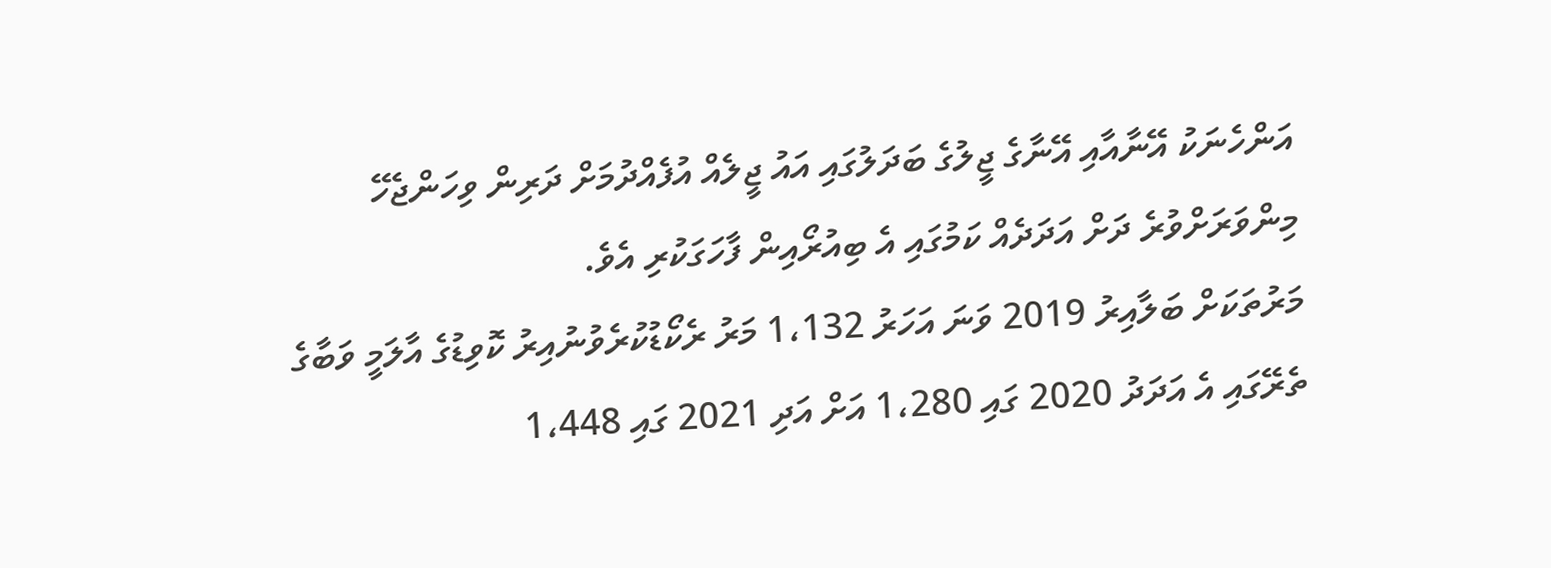އަންހެނަކު އޭނާއާއި އޭނާގެ ޖީލުގެ ބަދަލުގައި އައު ޖީލެއް އުފެއްދުމަށް ދަރިން ވިހަންޖެހޭ މިންވަރަށްވުރެ ދަށް އަދަދެއް ކަމުގައި އެ ބިއުރޯއިން ފާހަގަކުރި އެވެ.
މަރުތަކަށް ބަލާއިރު 2019 ވަނަ އަހަރު 1،132 މަރު ރެކޯޑުކުރެވުނުއިރު ކޮވިޑުގެ އާލަމީ ވަބާގެ ތެރޭގައި އެ އަދަދު 2020 ގައި 1،280 އަށް އަދި 2021 ގައި 1،448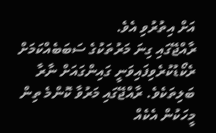އަށް އިތުރުވި އެވެ.
ރާއްޖޭގައި ގިނަ މަރުތަކުގެ ސަބަބެއްކަމަށް ރެކޯޑުކުރެވިފައިވަނީ ގައިންގައަށް ނާރާ ބަލިތަކެވެ. ރާއްޖޭގައި މަރުވާ ކޮންމެ ތިން މީހަކުން އެކެއް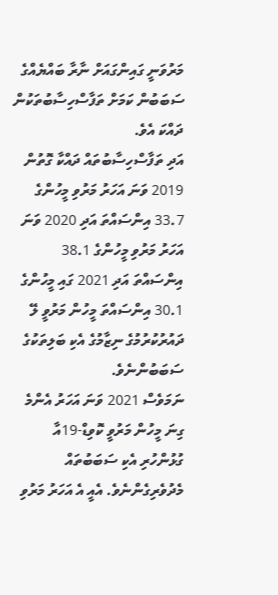މަރުވަނީ ގައިންގައަށް ނާރާ ބައްޔެއްގެ ސަބަބުން ކަމަށް ތަފާސްހިސާބުތަކުން ދައްކަ އެވެ.
އަދި ތަފާސްހިސާބުތައް ދައްކާ ގޮތުން 2019 ވަނަ އަހަރު މަރުވި މީހުންގެ 33.7 އިންސައްތަ އަދި 2020 ވަނަ އަހަރު މަރުވި މީހުންގެ 38.1 އިންސައްތަ އަދި 2021 ގައި މީހުންގެ 30.1 އިންސައްތަ މީހުން މަރުވީ ލޭ ދައުރުކުރުމުގެ ނިޒާމުގެ އެކި ބަލިތަކުގެ ސަބަބުންނެވެ.
ނަމަވެސް 2021 ވަނަ އަހަރު އެންމެ ގިނަ މީހުން މަރުވީ ކޮވިޑް-19އާ ގުޅުންހުރި އެކި ސަބަބުތައް މެދުވެރިގެންނެވެ. އެއީ އެ އަހަރު މަރުވި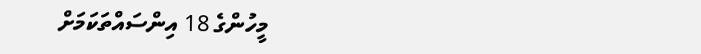މީހުންގެ 18 އިންސައްތަކަމަށް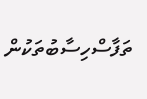ތަފާސްހިސާބުތަކުން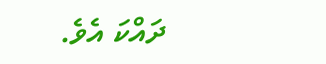ދައްކަ އެވެ.